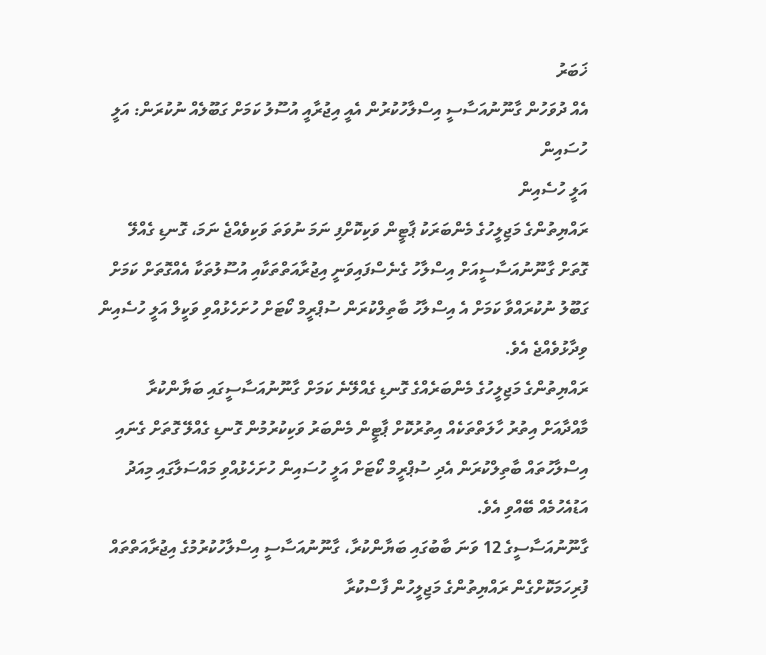ޚަބަރު
އެއް ދުވަހުން ގާނޫނުއަސާސީ އިސްލާހުކުރުން އެއީ އިޖުރާއީ އުސޫލު ކަމަށް ގަބޫލެއް ނުކުރަން: އަލީ ހުސައިން
އަލީ ހުސެއިން
ރައްޔިތުންގެ މަޖިލީހުގެ މެންބަރަކު ޕާޓީން ވަކިކޮށްފި ނަމަ ނުވަތަ ވަކިވެއްޖެ ނަމަ، ގޮނޑި ގެއްލޭ ގޮތަށް ގާނޫނުއަސާސީއަށް އިސްލާހު ގެނެސްފައިވަނީ އިޖުރާއަތްތަކާއި އުސޫލުތަކާ އެއްގޮތަށް ކަމަށް ގަބޫލު ނުކުރައްވާ ކަމަށް އެ އިސްލާހު ބާތިލްކުރަން ސުޕްރީމް ކޯޓަށް ހުށަހެޅުއްވި ވަކީލް އަލީ ހުސެއިން ވިދާޅުވެއްޖެ އެވެ.
ރައްޔިތުންގެ މަޖިލީހުގެ މެންބަރެއްގެ ގޮނޑި ގެއްލޭނެ ކަމަށް ގާނޫނުއަސާސީގައި ބަޔާންކުރާ މާއްދާއަށް އިތުރު ހާލަތްތަކެއް އިތުރުކޮށް ޕާޓީން މެންބަރު ވަކިކުރުމުން ގޮނޑި ގެއްލޭ ގޮތަށް ގެނައި އިސްލާހުތައް ބާތިލްކުރަން އެދި ސުޕްރީމް ކޯޓަށް އަލީ ހުސައިން ހުށަހެޅުއްވި މައްސަލާގައި މިއަދު އަޑުއެހުމެއް ބޭއްވި އެވެ.
ގާނޫނުއަސާސީގެ 12 ވަނަ ބާބުގައި ބަޔާންކުރާ، ގާނޫނުއަސާސީ އިސްލާހުކުރުމުގެ އިޖުރާއަތްތައް ފުރިހަމަކޮށްގެން ރައްޔިތުންގެ މަޖިލީހުން ފާސްކުރާ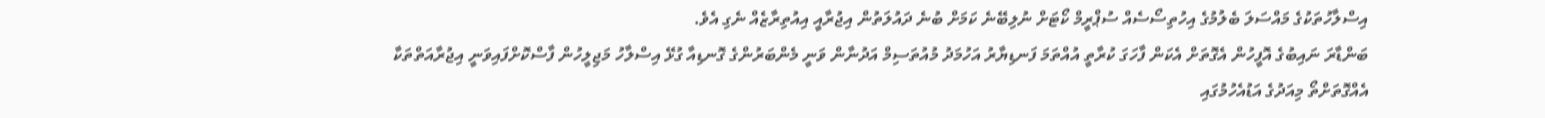އިސްލާހުތަކުގެ މައްސަލަ ބެލުމުގެ އިހުތިސޯސެއް ސުޕްރީމް ކޯޓަށް ނުލިބޭނެ ކަމަށް ބުނެ ދައުލަތުން އިޖުރާއީ އިއުތިރާޒެއް ނެގި އެވެ.
ބަންޑާރަ ނައިބުގެ އޮފީހުން އެގޮތަށް އެކަން ފާހަގަ ކުރާތީ އުއްތަމަ ފަނޑިޔާރު އަހުމަދު މުއުތަސިމް އަދުނާން ވަނީ މެންބަރުންގެ ގޮނޑިއާ ގުޅޭ އިސްލާހު މަޖިލީހުން ފާސްކޮށްފައިވަނީ އިޖުރާއަތްތަކާ އެއްގޮތަށްތޯ މިއަދުގެ އަޑުއެހުމުގައި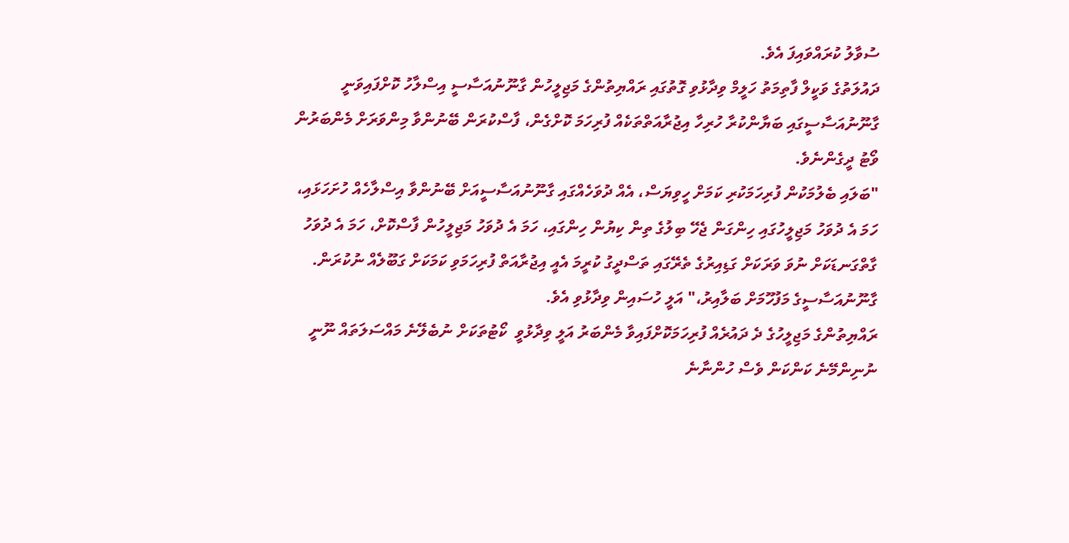ސުވާލު ކުރައްވައިފަ އެވެ.
ދައުލަތުގެ ވަކީލް ފާތިމަތު ހަލީމް ވިދާޅުވި ގޮތުގައި ރައްޔިތުންގެ މަޖިލީހުން ގާނޫނުއަސާސީ އިސްލާހު ކޮށްފައިވަނީ ގާނޫނުއަސާސީގައި ބަޔާންކުރާ ހުރިހާ އިޖުރާއަތްތަކެއް ފުރިހަމަ ކޮށްގެން، ފާސްކުރަން ބޭނުންވާ މިންވަރަށް މެންބަރުން ވޯޓު ދީގެންނެވެ.
"ބަލައި ބެލުމަކުން ފުރިހަމަކުރި ކަމަށް ހީވިޔަސް، އެއް ދުވަހެއްގައި ގާނޫނުއަސާސީއަށް ބޭނުންވާ އިސްލާހެއް ހުށަހަޅައި، ހަމަ އެ ދުވަހު މަޖިލީހުގައި ހިންގަން ޖެހޭ ބިލުގެ ތިން ކިޔުން ހިންގައި، ހަމަ އެ ދުވަހު މަޖިލީހުން ފާސްކޮށް، ހަމަ އެ ދުވަހު ގާތްގަނޑަކަށް ނުވަ ވަރަކަށް ގަޑިއިރުގެ ތެރޭގައި ތަސްދީގު ކުރީމަ އެއީ އިޖުރާއަތް ފުރިހަމަވި ކަމަކަށް ގަބޫލެއް ނުކުރަން. ގާނޫނުއަސާސީގެ މަފުހޫމަށް ބަލާއިރު،" އަލީ ހުސައިން ވިދާޅުވި އެވެ.
ރައްޔިތުންގެ މަޖިލީހުގެ ދެ ދައުރެއް ފުރިހަމަކޮށްފައިވާ މެންބަރު އަލީ ވިދާޅުވީ  ކޯޓުތަކަށް ނުބެލޭނެ މައްސަލަތައް ނޫނީ ނުނިންމޭނެ ކަންކަން ވެސް ހުންނާނެ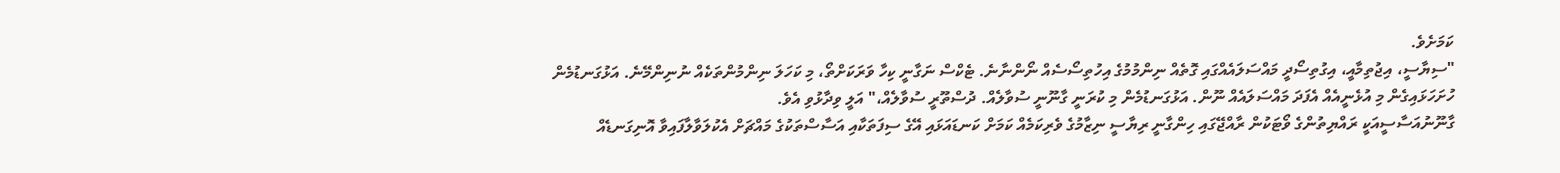ކަމަށެވެ.
"ސިޔާސީ، އިޖުތިމާއީ، އިގުތިސޯދީ މައްސަލައެއްގައި ގޮތެއް ނިންމުމުގެ އިހުތިސޯސެއް ނޯންނާނެ. ޓެކްސް ނަގާނީ ކިހާ ވަރަކަށްތޯ، މި ކަހަލަ ނިންމުންތަކެއް ނުނިންމޭނެ. އަޅުގަނޑުމެން ހުށަހަޅައިގެން މި އުޅެނީއެއް އެފަދަ މައްސަލައެއް ނޫން. އަޅުގަނޑުމެން މި ކުރަނީ ގާނޫނީ ސުވާލެއް. ދުސްތޫރީ ސުވާލެއް،" އަލީ ވިދާޅުވި އެވެ.
ގާނޫނުއަސާސީއަކީ ރައްޔިތުންގެ ވޯޓަކުން ރާއްޖޭގައި ހިންގާނީ ރިޔާސީ ނިޒާމުގެ ވެރިކަމެއް ކަމަށް ކަނޑައަޅައި އޭގެ ސިފަތަކާއި އަސާސްތަކުގެ މައްޗަށް އެކުލަވާލާފައިވާ އޮނިގަނޑެއް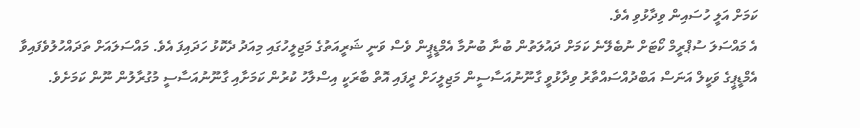ކަމަށް އަލީ ހުސައިން ވިދާޅުވި އެވެ.
އެ މައްސަލަ ސުޕްރީމް ކޯޓަށް ނުބެލޭނެ ކަމަށް ދައުލަތުން ބުނާ ބުނުމާ އެމްޑީޕީން ވެސް ވަނީ ޝަރީއަތުގެ މަޖިލީހުގައި މިއަދު ދެކޮޅު ހަދައިފަ އެވެ. މައްސަލައަށް ތަދައްހުލުވެފައިވާ އެމްޑީޕީގެ ވަކީލް އަނަސް އަބްދުއްސައްތާރު ވިދާޅުވީ ގާނޫނުއަސާސީން މަޖިލީހަށް ދީފައި އޮތް ބާރަކީ އިސްލާހު ކުރުން ކަމަށާއި ގާނޫނުއަސާސީ މުގުރާލުން ނޫން ކަމަށެވެ.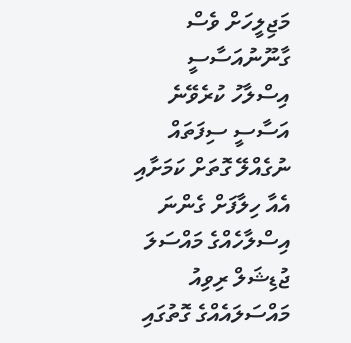މަޖިލީހަށް ވެސް ގާނޫނުއަސާސީ އިސްލާހު ކުރެވޭނެ އަސާސީ ސިފަތައް ނުގެއްލޭ ގޮތަށް ކަމަށާއި އެއާ ހިލާފަށް ގެންނަ އިސްލާހެއްގެ މައްސަލަ ޖުޑިޝަލް ރިވިއު މައްސަލައެއްގެ ގޮތުގައި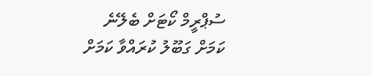ސުޕްރީމް ކޯޓަށް ބެލޭނެ ކަމަށް ގަބޫލު ކުރައްވާ ކަމަށް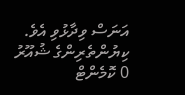އަނަސް ވިދާޅުވި އެވެ.
ކިޔުންތެރިންގެ ޝުއޫރު
0 ކޮމެންޓް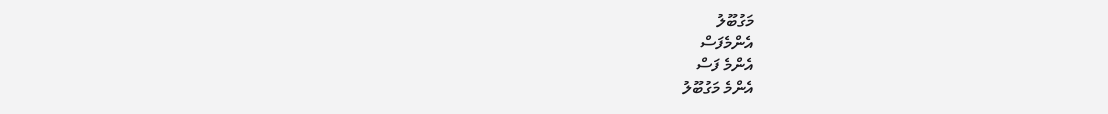މަގުބޫލު
އެންމެފަސް
އެންމެ ފަސް
އެންމެ މަގުބޫލު